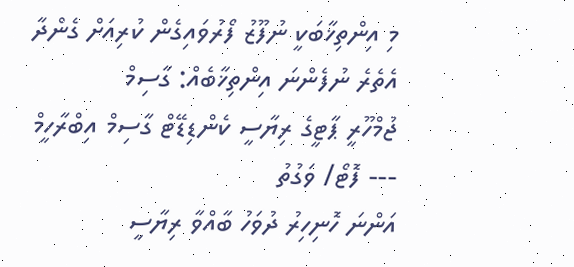މި އިންތިޚާބަކީ ނުފޫޒު ފޯރުވައިގެން ކުރިއަށް ގެންދާ އެތެރެ ނުފެންނަ އިންތިޚާބެއް: ގާސިމް
ޖުމްހޫރީ ޕާޓީގެ ރިޔާސީ ކެންޑިޑޭޓް ގާސިމް އިބްރާހީމް --- ފޮޓޯ/ ވަގުތު
އަންނަ ހޮނިހިރު ދުވަހު ބާއްވާ ރިޔާސީ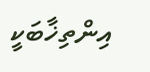އިންތިޚާބަކީ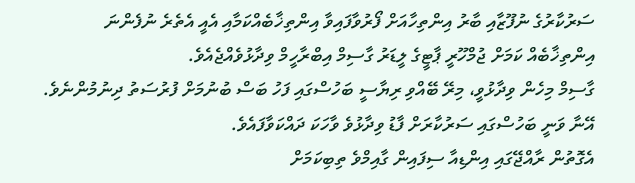ސަރުކާރުގެ ނުފޫޒާއި ބާރު އިންތިހާއަށް ފޯރުވާފައިވާ އިންތިޚާބެއްކަމާއި އެއީ އެތެރެ ނުފެންނަ އިންތިޚާބެއް ކަމަށް ޖުމްހޫރީ ޕާޓީގެ ލީޑަރު ގާސިމް އިބްރާހީމް ވިދާޅުވެއްޖެއެވެ.
ގާސިމް މިހެން ވިދާޅުވީ، މިރޭ ބޭއްވި ރިޔާސީ ބަހުސްގައި ފަހު ބަސް ބުނުމަށް ފުރުސަތު ދިނުމުންނެވެ. އޭނާ ވަނީ ބަހުސްގައި ސަރުކާރަށް ފާޑު ވިދާޅުވެ ވާހަކަ ދައްކަވާފައެވެ.
އެގޮތުން ރާއްޖޭގައި އިންޑިއާ ސިފައިން ގާއިމްވެ ތިބިކަމަށް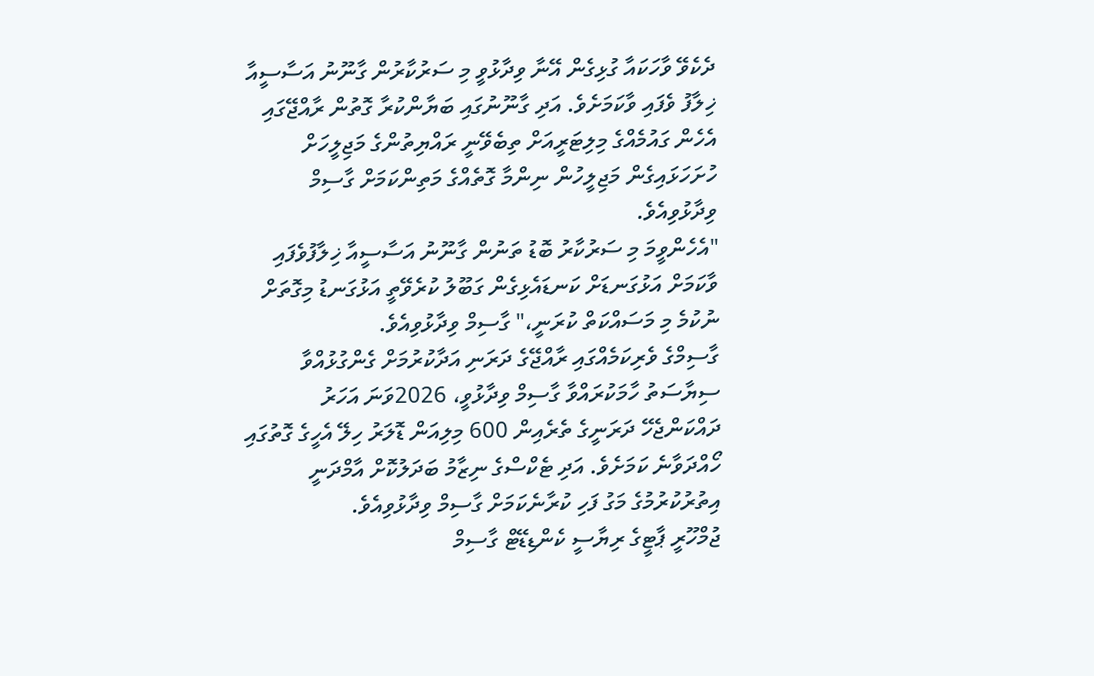ދެކެވޭ ވާހަކައާ ގުޅިގެން އޭނާ ވިދާޅުވީ މި ސަރުކާރުން ގާނޫނު އަސާސީއާ ޚިލާފު ވެފައި ވާކަމަށެވެ. އަދި ގާނޫނުގައި ބަޔާންކުރާ ގޮތުން ރާއްޖޭގައި އެހެން ގައުމެއްގެ މިލިޓަރީއަށް ތިބެވޭނީ ރައްޔިތުންގެ މަޖިލީހަށް ހުށަހަޅައިގެން މަޖިލީހުން ނިންމާ ގޮތެއްގެ މަތިންކަމަށް ގާސިމް ވިދާޅުވިއެވެ.
"އެހެންވީމަ މި ސަރުކާރު ބޮޑު ތަނުން ގާނޫނު އަސާސީއާ ޚިލާފުވެފައި ވާކަމަށް އަޅުގަނޑަށް ކަނޑައެޅިގެން ގަބޫލު ކުރެވޭތީ އަޅުގަނޑު މިގޮތަށް ނުކުމެ މި މަސައްކަތް ކުރަނީ،" ގާސިމް ވިދާޅުވިއެވެ.
ގާސިމްގެ ވެރިކަމެއްގައި ރާއްޖޭގެ ދަރަނި އަދާކުރުމަށް ގެންގުޅުއްވާ ސިޔާސަތު ހާމަކުރައްވާ ގާސިމް ވިދާޅުވީ، 2026ވަނަ އަހަރު ދައްކަންޖެހޭ ދަރަނީގެ ތެރެއިން 600 މިލިއަން ޑޮލަރު ހިލޭ އެހީގެ ގޮތުގައި ހޯއްދަވާނެ ކަމަށެވެ. އަދި ޓެކްސްގެ ނިޒާމު ބަދަލުކޮށް އާމްދަނީ އިތުރުކުރުމުގެ މަގު ފަހި ކުރާނެކަމަށް ގާސިމް ވިދާޅުވިއެވެ.
ޖުމްހޫރީ ޕާޓީގެ ރިޔާސީ ކެންޑިޑޭޓް ގާސިމް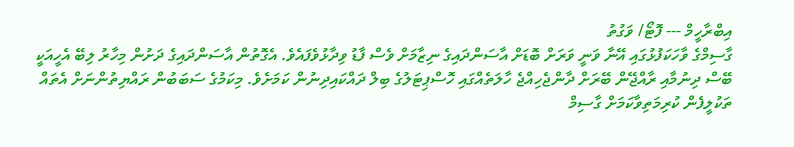އިބްރާހީމް --- ފޮޓޯ/ ވަގުތު
ގާސިމްގެ ވާހަކަފުޅުގައި އޭނާ ވަނީ ވަރަށް ބޮޑަށް އާސަންދައިގެ ނިޒާމަށް ވެސް ފާޑު ވިދާޅުވެފައެވެ. އެގޮތުން އާސަންދައިގެ ދަށުން މިހާރު ލިބޭ އެހީއަކީ ބޭސް ދިނުމާއި ރާއްޖޭން ބޭރަށް ދާންޖެހިއްޖެ ހާލަތެއްގައި ހޮސްޕިޓަލުގެ ބިލް ދައްކައިދިނުން ކަމަށެވެ. މިކަމުގެ ސަބަބުން ރައްޔިތުންނަށް އެތައް ތަކުލީފެން ކުރިމަތިވާކަމަށް ގާސިމް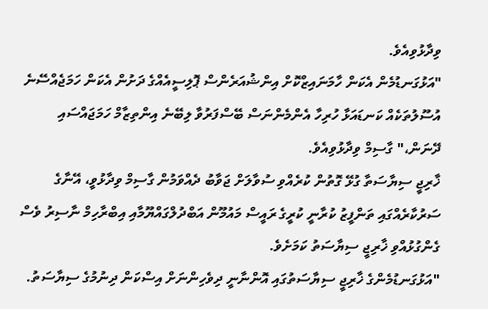ވިދާޅުވިއެވެ.
"އަޅުގަނޑުމެން އެކަން ހާމަނައިޒްކޮށް އިންޝުއަރެންސް ޕޮލިސީއެއްގެ ދަށުން އެކަން ހަމަޖެއްސޭނެ އުސޫލުތަކެއް ކަނޑައަޅާ ހުރިހާ އެންމެންނަސް ބޭސްފަރުވާ ލިބޭނެ އިންތިޒާމް ހަމަޖައްސައި ދޭނަން،" ގާސިމް ވިދާޅުވިއެވެ.
ޚާރިޖީ ސިޔާސަތާ ގުޅޭ ގޮތުން ކުރެއްވި ސުވާލަށް ޖަވާބު ދެއްވަމުން ގާސިމް ވިދާޅުވީ، އޭނާގެ ސަރުކާރެއްގައި ތަންފީޒު ކުރާނީ ކުރީގެ ރައީސް މައުމޫން އަބްދުލްގައްޔޫމާއި އިބްރާހިމް ނާސިރު ވެސް ގެންގުޅުއްވި ޚާރިޖީ ސިޔާސަތު ކަމަށެވެ.
"އަޅުގަނޑުމެންގެ ޚާރިޖީ ސިޔާސަތުގައި އޮންނާނީ ދިވެހިންނަށް އިސްކަން ދިނުމުގެ ސިޔާސަތު.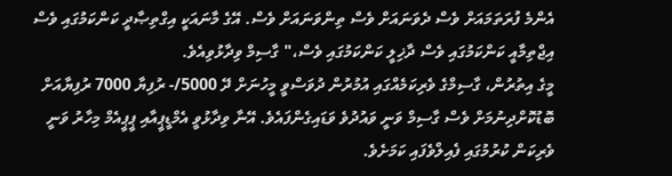އެންމެ ފުރަތަމައަށް ވެސް ދެވަނައަށް ވެސް ތިންވަނައަށް ވެސް. އޭގެ މާނައަކީ އިގްތިޞާދީ ކަންކަމުގައި ވެސް އިޖްތިމާއީ ކަންކަމުގައި ވެސް ދާޚިލީ ކަންކަމުގައި ވެސް،" ގާސިމް ވިދާޅުވިއެވެ.
މީގެ އިތުރުން، ގާސިމްގެ ވެރިކަމެއްގައި އުމުރުން ދުވަސްވީ މީހުނަށް ދޭ 5000/- ރުފިޔާ 7000 ރުފިޔާއަށް ބޮޑުކޮށްދިނުމަށް ވެސް ގާސިމް ވަނީ ވައުދުވެ ވަޑައިގެންފައެވެ. އޭނާ ވިދާޅުވީ އެމްޑީޕީއާއި ޕީޕީއެމް މިހާރު ވަނީ ވެރިކަން ކުރުމުގައި ފެއިލްވެފައި ކަމަށެވެ.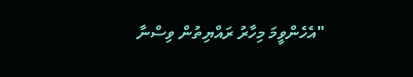"އެހެންވީމަ މިހާރު ރައްޔިތުން ވިސްނާ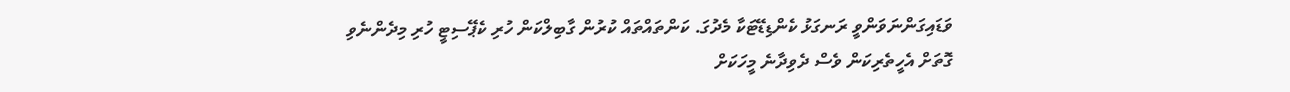ވަޑައިގަންނަވަންވީ ރަނގަޅު ކެންޑިޑޭޓަކާ މެދުގަ. ކަންތައްތައް ކުރުން ގާބިލްކަން ހުރި ކެޕޭސިޓީ ހުރި މިދެންނެވި ގޮތަށް އެހީތެރިކަން ވެސް ދެވިދާނެ މީހަކަށް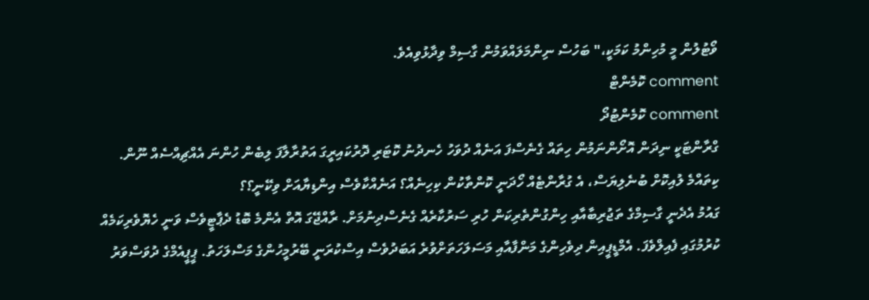ވޯޓުލުން މީ މުހިންމު ކަމަކީ،" ބަހުސް ނިންމަލައްވަމުން ގާސިމް ވިދާޅުވިއެވެ.
comment ކޮމެންޓް
comment ކޮމެންޓުދޯ
ގްރާންޓަކީ ނިދަން އޮށޯންނަމުން ހިތައް ގެނެސްފަ އަނެއް ދުވަހު ހެނދުނު ކޮޓަރި ދޮރުކައިރީގަ އަތުރާލާފަ ލިބެން ހުންނަ އެއްޗިއްސެއް ނޫން. ކިތައްމެ ލުއިކޮށް ބުނެލިޔަސް، އެ ގުރާންޓެއް ހޯދަނީ ކޮންތާކުން ކިހިނެއް؟ އަނެއްކާވެސް އިންޑިޔާއަށް ވިކޭނީ؟؟
ގައުމު އެދެނީ ގާސިމްގެ ތަޖުރިބާއާއި ހިންގުންތެރިކަން ހުރި ސަރުކާރެއް ގެނެސްދިނުމަށް. ރާއްޖޭގަ އޮތް އެންމެ ބޮޑު ދެޕާޓީވެސް ވަނީ ހެޔޮވެރިކަމެއް ކުރުމުގައި ފެއިލްވެފަ. އެމްޑީޕީއިން ދިވެހިންގެ މަންފާއާއި މަސަލަހަތަށްވުރެ އަބަދުވެސް އިސްކުރަނީ ބޭރުމީހުންގެ މަސްލަހަތު. ޕީޕީއެމްގެ ދުވަސްވަރު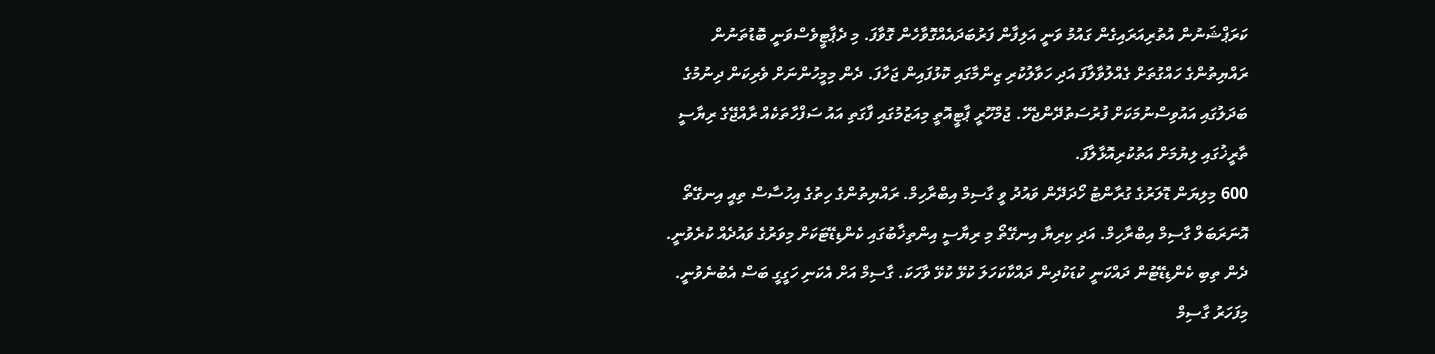ކަރަޕްޝަނުން އުތުރިއަރައިގެން ގައުމު ވަނީ އަލިފާން ފަރުބަދައެއްގޮވާހެން ގޮވާފަ. މި ދެޕާޓީވެސްވަނީ ބޮޑުތަނުން ރައްޔިތުންގެ ހައްގުތަށް ގެއްލުވާލާފަ އަދި ހަވާލުކުރި ޒިންމާގައި ކޮޅުފައިން ޖަހާފަ. ދެން މިމީހުންނަށް ވެރިކަން ދިނުމުގެ ބަދަލުގައި އައުވިސްނުމަކަށް ފުރުސަތުދޭންޖެހޭ. ޖުމްހޫރީ ޕާޓީއޮތީ މިއަޒުމުގައި ފާގަތި އައު ސަފްހާތަކެއް ރާއްޖޭގެ ރިޔާސީ ތާރީޚުގައި ލިޔުމަށް އަތުކުރިއޮޅާލާފަ.
600 މިލިޔަން ޑޮލަރުގެ ގުރާންޓު ހޯދަދޭން ވައުދު ވީ ގާސިމް އިބްރާހިމް. ރައްޔިތުންގެ ހިތުގެ އިހުސާސް ތިއީ އިނގޭތޯ އޮނަރަބަލް ގާސިމް އިބްރާހިމް. އަދި ކިރިޔާ އިނގޭތޯ މި ރިޔާސީ އިންތިޚާބުގައި ކެންޑިޑޭޓަކަށް މިވަރުގެ ވައުދެއް ކުރެވުނީ. ދެން ތިބި ކެންޑިޑޭޓުން ދައްކަނީ ކުޑަކުދިން ދައްކާކަހަލަ ކުޅޭ ކުޅޭ ވާހަކަ. ގާސިމް އަށް އެކަނި ހަގީގީ ބަސް އެބުނެވުނީ. މިފަހަރު ގާސިމް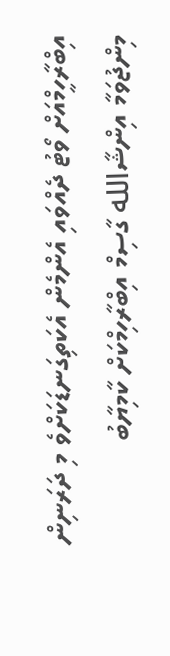އިބްރާހީމްއަށް ވޯޓު ދެއްވައި އެންމެން އެކަތިގަނޑަކަށްވެ މި ދަރަނިން މިންޖުވަމާ އިންޝާالله ގާސިމް އިބްރާހިމްކަށް ކާމިޔާބު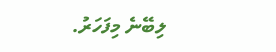ލިބޭނެ މިފަހަރު.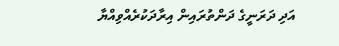އަދި ދަރަނީގެ ދަންތުރައިން އިރާދަކުރެއްވިއްޔާ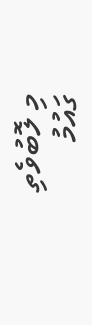މި ލޮބުވެތި ގައުމު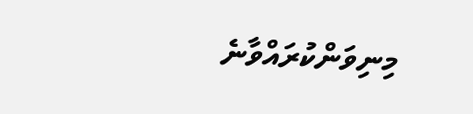މިނިވަންކުރައްވާނެ